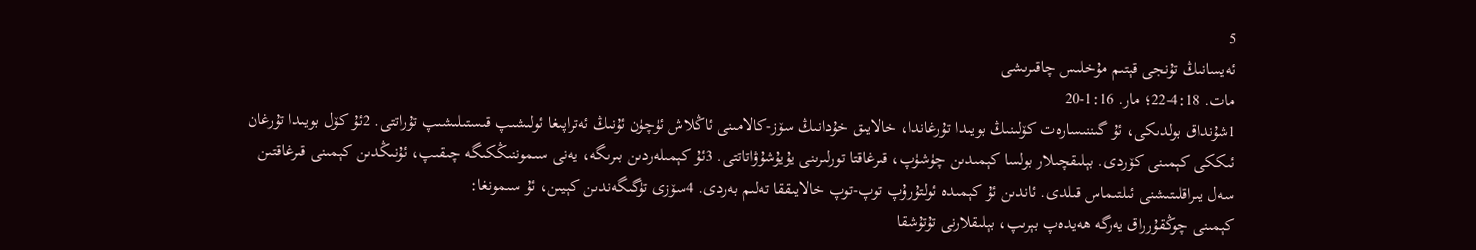5
ئەيسانىڭ تۇنجى قېتىم مۇخلىس چاقىرىشى
مات. 4:18-22؛ مار. 1:16-20
1شۇنداق بولدىكى، ئۇ گىننىسارەت كۆلىنىڭ بويىدا تۇرغاندا، خالايىق خۇدانىڭ سۆز-كالامىنى ئاڭلاش ئۈچۈن ئۇنىڭ ئەتراپىغا ئولىشىپ قىستىلىشىپ تۇراتتى. 2ئۇ كۆل بويىدا تۇرغان ئىككى كېمىنى كۆردى. بېلىقچىلار بولسا كېمىدىن چۈشۈپ، قىرغاقتا تورلىرىنى يۇيۇشۇۋاتاتتى. 3ئۇ كېمىلەردىن بىرىگە، يەنى سىموننىڭكىگە چىقىپ، ئۇنىڭدىن كېمىنى قىرغاقتىن سەل يىراقلىتىشنى ئىلتىماس قىلدى. ئاندىن ئۇ كېمىدە ئولتۇرۇپ توپ-توپ خالايىققا تەلىم بەردى. 4سۆزى تۈگىگەندىن كېيىن، ئۇ سىمونغا:
كېمىنى چوڭقۇرراق يەرگە ھەيدەپ بېرىپ، بېلىقلارنى تۇتۇشقا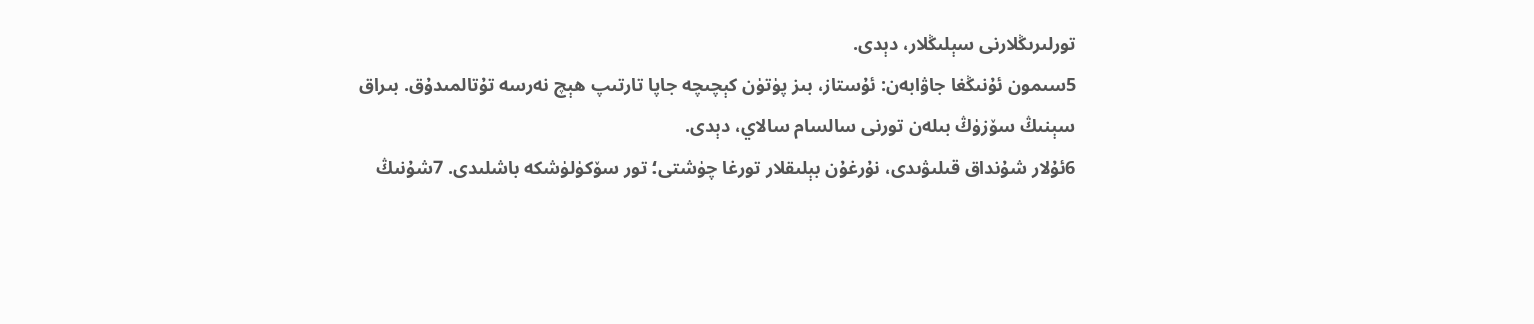تورلىرىڭلارنى سېلىڭلار، دېدى.
5سىمون ئۇنىڭغا جاۋابەن: ئۇستاز، بىز پۈتۈن كېچىچە جاپا تارتىپ ھېچ نەرسە تۇتالمىدۇق. بىراق سېنىڭ سۆزۈڭ بىلەن تورنى سالسام سالاي، دېدى.
6ئۇلار شۇنداق قىلىۋىدى، نۇرغۇن بېلىقلار تورغا چۈشتى؛ تور سۆكۈلۈشكە باشلىدى. 7شۇنىڭ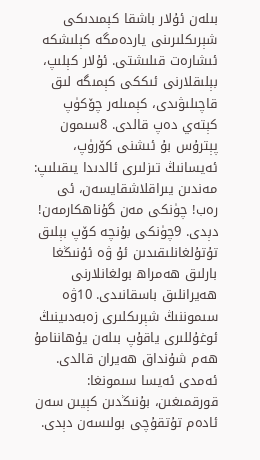بىلەن ئۇلار باشقا كېمىدىكى شېرىكلىرىنى ياردەمگە كېلىشكە ئىشارەت قىلىشتى. ئۇلار كېلىپ، بېلىقلارنى ئىككى كېمىگە لىق قاچىلىۋىدى، كېمىلەر چۆكۈپ كېتەي دەپ قالدى. 8سىمون پېترۇس بۇ ئىشنى كۆرۈپ، ئەيسانىڭ تىزلىرى ئالدىدا يىقىلىپ:
مەندىن يىراقلاشقايسەن، ئى رەب! چۈنكى مەن گۇناھكارمەن! دېدى. 9چۈنكى بۇنچە كۆپ بېلىق تۇتۇلغانلىقىدىن ئۇ ۋە ئۇنىڭغا بارلىق ھەمراھ بولغانلارنى ھەيرانلىق باسقانىدى. 10ۋە سىموننىڭ شېرىكلىرى زەبەدىينىڭ ئوغۇللىرى ياقۇپ بىلەن يۇھاننامۇ ھەم شۇنداق ھەيران قالدى. ئەمدى ئەيسا سىمونغا:
قورقمىغىن، بۇنىڭدىن كېيىن سەن ئادەم تۇتقۇچى بولىسەن دېدى.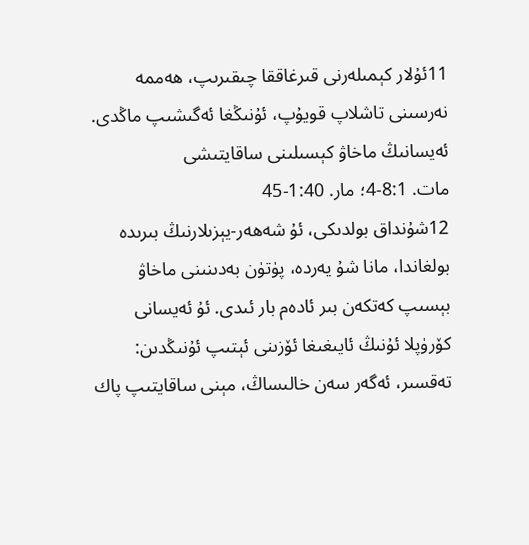11ئۇلار كېمىلەرنى قىرغاققا چىقىرىپ، ھەممە نەرسىنى تاشلاپ قويۇپ، ئۇنىڭغا ئەگىشىپ ماڭدى.
ئەيسانىڭ ماخاۋ كېسىلىنى ساقايتىشى
مات. 8:1-4؛ مار. 1:40-45
12شۇنداق بولدىكى، ئۇ شەھەر-يېزىلارنىڭ بىرىدە بولغاندا، مانا شۇ يەردە، پۈتۈن بەدىنىنى ماخاۋ بېسىپ كەتكەن بىر ئادەم بار ئىدى. ئۇ ئەيسانى كۆرۈپلا ئۇنىڭ ئايىغىغا ئۆزىنى ئېتىپ ئۇنىڭدىن:
تەقسىر، ئەگەر سەن خالىساڭ، مېنى ساقايتىپ پاك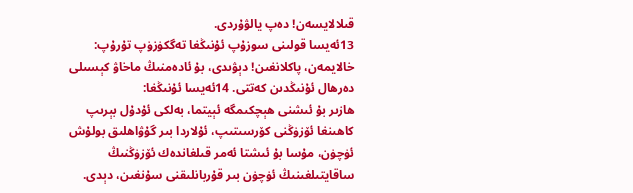قىلالايسەن! دەپ يالۋۇردى.
13ئەيسا قولىنى سوزۇپ ئۇنىڭغا تەگكۈزۈپ تۇرۇپ:
خالايمەن، پاكلانغىن! دېۋىدى، بۇ ئادەمنىڭ ماخاۋ كېسىلى دەرھال ئۇنىڭدىن كەتتى. 14ئەيسا ئۇنىڭغا:
ھازىر بۇ ئىشنى ھېچكىمگە ئېيتما، بەلكى ئۇدۇل بېرىپ كاھىنغا ئۆزۈڭنى كۆرسىتىپ، ئۇلاردا بىر گۇۋاھلىق بولۇش ئۈچۈن، مۇسا بۇ ئىشتا ئەمر قىلغاندەك ئۆزۈڭنىڭ ساقايتىلغىنىڭ ئۈچۈن بىر قۇربانلىقنى سۇنغىن، دېدى.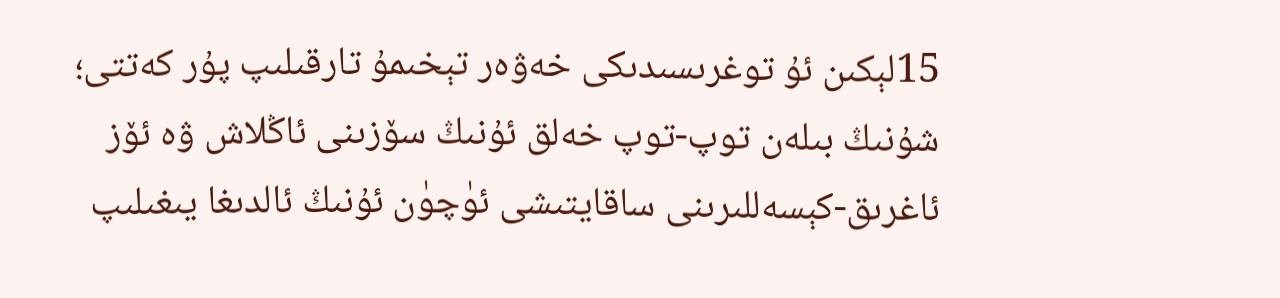15لېكىن ئۇ توغرىسىدىكى خەۋەر تېخىمۇ تارقىلىپ پۇر كەتتى؛ شۇنىڭ بىلەن توپ-توپ خەلق ئۇنىڭ سۆزىنى ئاڭلاش ۋە ئۆز ئاغرىق-كېسەللىرىنى ساقايتىشى ئۈچۈن ئۇنىڭ ئالدىغا يىغىلىپ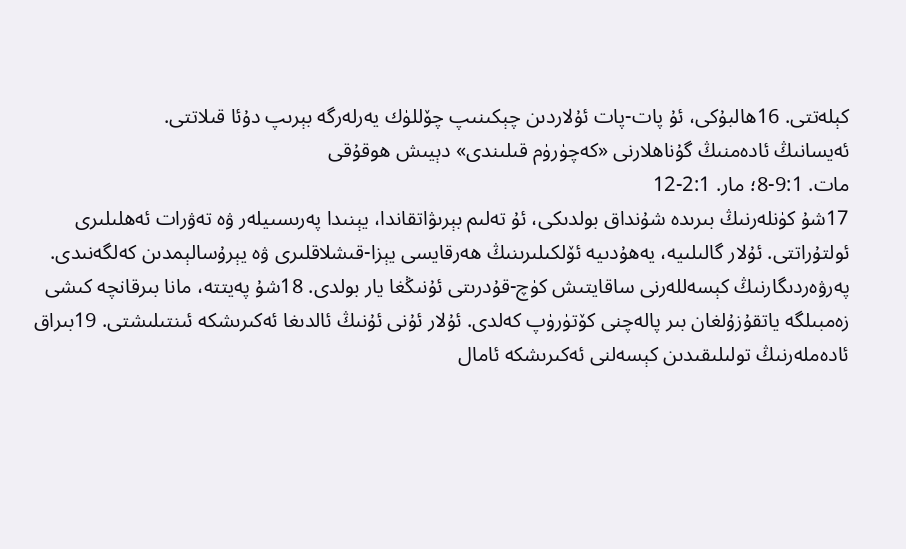كېلەتتى. 16ھالبۇكى، ئۇ پات-پات ئۇلاردىن چېكىنىپ چۆللۈك يەرلەرگە بېرىپ دۇئا قىلاتتى.
ئەيسانىڭ ئادەمنىڭ گۇناھلارنى «كەچۈرۈم قىلىندى» دېيىش ھوقۇقى
مات. 9:1-8؛ مار. 2:1-12
17شۇ كۈنلەرنىڭ بىرىدە شۇنداق بولدىكى، ئۇ تەلىم بېرىۋاتقاندا، يېنىدا پەرىسىيلەر ۋە تەۋرات ئەھلىلىرى ئولتۇراتتى. ئۇلار گالىلىيە، يەھۇدىيە ئۆلكىلىرىنىڭ ھەرقايسى يېزا-قىشلاقلىرى ۋە يېرۇسالېمدىن كەلگەنىدى. پەرۋەردىگارنىڭ كېسەللەرنى ساقايتىش كۈچ-قۇدرىتى ئۇنىڭغا يار بولدى. 18شۇ پەيتتە، مانا بىرقانچە كىشى زەمبىلگە ياتقۇزۇلغان بىر پالەچنى كۆتۈرۈپ كەلدى. ئۇلار ئۇنى ئۇنىڭ ئالدىغا ئەكىرىشكە ئىنتىلىشتى. 19بىراق ئادەملەرنىڭ تولىلىقىدىن كېسەلنى ئەكىرىشكە ئامال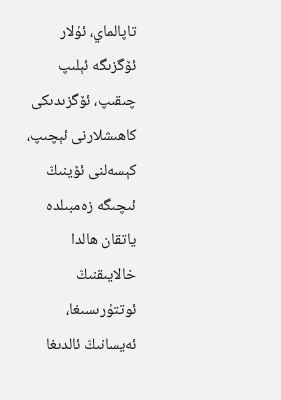تاپالماي، ئۇلار ئۆگزىگە ئېلىپ چىقىپ، ئۆگزىدىكى كاھىشلارنى ئېچىپ، كېسەلنى ئۆينىڭ ئىچىگە زەمبىلدە ياتقان ھالدا خالايىقنىڭ ئوتتۇرىسىغا، ئەيسانىڭ ئالدىغا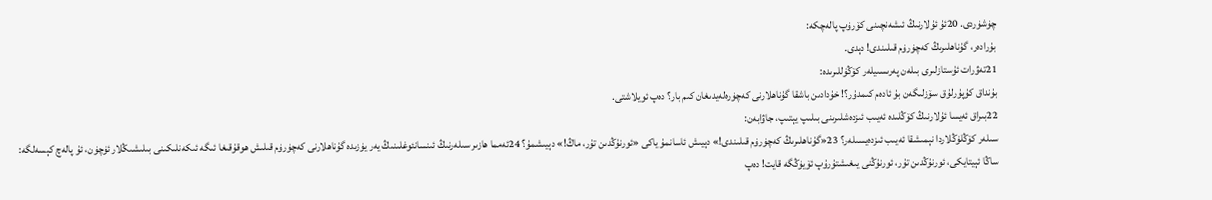چۈشۈردى. 20ئۇ ئۇلارنىڭ ئىشەنچىنى كۆرۈپ پالەچكە:
بۇرادەر، گۇناھلىرىڭ كەچۈرۈم قىلىندى! دېدى.
21تەۋرات ئۇستازلىرى بىلەن پەرىسىيلەر كۆڭۈللىرىدە:
بۇنداق كۇپۇرلۇق سۆزلىگەن بۇ ئادەم كىمدۇر؟! خۇدادىن باشقا گۇناھلارنى كەچۈرەلەيدىغان كىم بار؟ دەپ ئويلاشتى.
22بىراق ئەيسا ئۇلارنىڭ كۆڭلىدە ئەيىب ئىزدەشلىرىنى بىلىپ يېتىپ، جاۋابەن:
سىلەر كۆڭلۈڭلاردا نېمىشقا ئەيىب ئىزدەيسىلەر؟ 23«گۇناھلىرىڭ كەچۈرۈم قىلىندى!» دېيىش ئاسانمۇ ياكى «ئورنۇڭدىن تۇر، ماڭ!» دېيىشمۇ؟ 24ئەمما ھازىر سىلەرنىڭ ئىنسانئوغلىنىڭ يەر يۈزىدە گۇناھلارنى كەچۈرۈم قىلىش ھوقۇقىغا ئىگە ئىكەنلىكىنى بىلىشىڭلار ئۈچۈن، ئۇ پالەچ كېسەلگە:
ساڭا ئېيتايكى، ئورنۇڭدىن تۇر، ئورنۇڭنى يىغىشتۇرۇپ ئۆيۈڭگە قايت! دەپ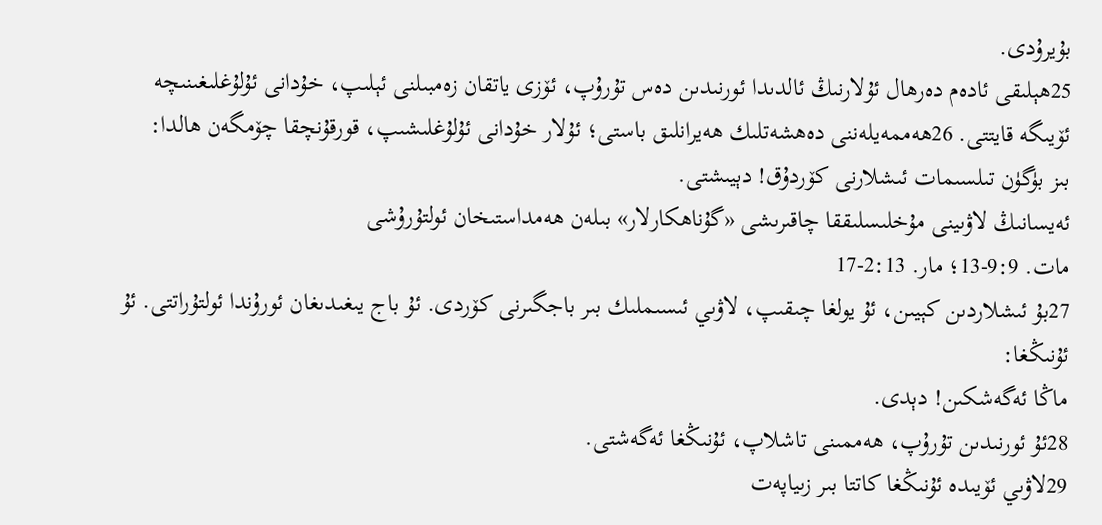بۇيرۇدى.
25ھېلىقى ئادەم دەرھال ئۇلارنىڭ ئالدىدا ئورنىدىن دەس تۇرۇپ، ئۆزى ياتقان زەمبىلنى ئېلىپ، خۇدانى ئۇلۇغلىغىنىچە ئۆيىگە قايتتى. 26ھەممەيلەننى دەھشەتلىك ھەيرانلىق باستى؛ ئۇلار خۇدانى ئۇلۇغلىشىپ، قورقۇنچقا چۆمگەن ھالدا:
بىز بۈگۈن تىلسىمات ئىشلارنى كۆردۇق! دېيىشتى.
ئەيسانىڭ لاۋىينى مۇخلىسلىققا چاقىرىشى «گۇناھكارلار» بىلەن ھەمداستىخان ئولتۇرۇشى
مات. 9:9-13؛ مار. 2:13-17
27بۇ ئىشلاردىن كېيىن، ئۇ يولغا چىقىپ، لاۋىي ئىسىملىك بىر باجگىرنى كۆردى. ئۇ باج يىغىدىغان ئورۇندا ئولتۇراتتى. ئۇ ئۇنىڭغا:
ماڭا ئەگەشكىن! دېدى.
28ئۇ ئورنىدىن تۇرۇپ، ھەممىنى تاشلاپ، ئۇنىڭغا ئەگەشتى.
29لاۋىي ئۆيىدە ئۇنىڭغا كاتتا بىر زىياپەت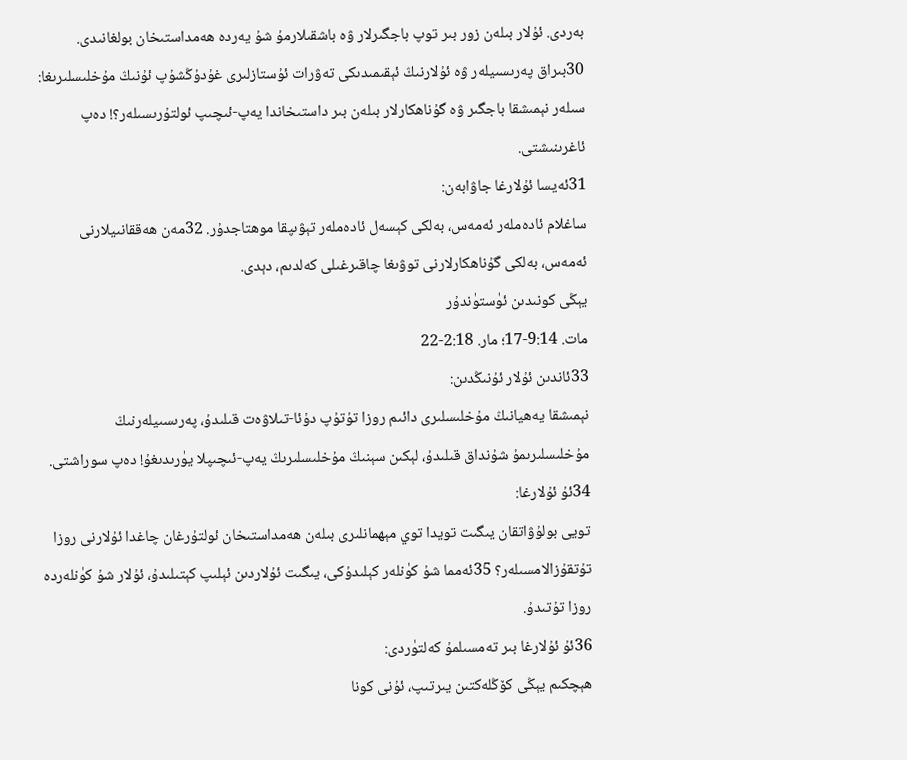بەردى. ئۇلار بىلەن زور بىر توپ باجگىرلار ۋە باشقىلارمۇ شۇ يەردە ھەمداستىخان بولغانىدى. 30بىراق پەرىسىيلەر ۋە ئۇلارنىڭ ئېقىمىدىكى تەۋرات ئۇستازلىرى غۇدۇڭشۇپ ئۇنىڭ مۇخلىسلىرىغا:
سىلەر نېمىشقا باجگىر ۋە گۇناھكارلار بىلەن بىر داستىخاندا يەپ-ئىچىپ ئولتۇرىسىلەر؟! دەپ ئاغرىنىشتى.
31ئەيسا ئۇلارغا جاۋابەن:
ساغلام ئادەملەر ئەمەس، بەلكى كېسەل ئادەملەر تېۋىپقا موھتاجدۇر. 32مەن ھەققانىيلارنى ئەمەس، بەلكى گۇناھكارلارنى توۋىغا چاقىرغىلى كەلدىم، دېدى.
يېڭى كونىدىن ئۈستۈندۇر
مات. 9:14-17؛ مار. 2:18-22
33ئاندىن ئۇلار ئۇنىڭدىن:
نېمىشقا يەھيانىڭ مۇخلىسلىرى دائىم روزا تۇتۇپ دۇئا-تىلاۋەت قىلىدۇ، پەرىسىيلەرنىڭ مۇخلىسلىرىمۇ شۇنداق قىلىدۇ، لېكىن سېنىڭ مۇخلىسلىرىڭ يەپ-ئىچىپلا يۈرىدىغۇ! دەپ سوراشتى.
34ئۇ ئۇلارغا:
تويى بولۇۋاتقان يىگىت تويدا توي مېھمانلىرى بىلەن ھەمداستىخان ئولتۇرغان چاغدا ئۇلارنى روزا تۇتقۇزالامسىلەر؟ 35ئەمما شۇ كۈنلەر كېلىدۇكى، يىگىت ئۇلاردىن ئېلىپ كېتىلىدۇ، ئۇلار شۇ كۈنلەردە روزا تۇتىدۇ.
36ئۇ ئۇلارغا بىر تەمسىلمۇ كەلتۈردى:
ھېچكىم يېڭى كۆڭلەكتىن يىرتىپ، ئۇنى كونا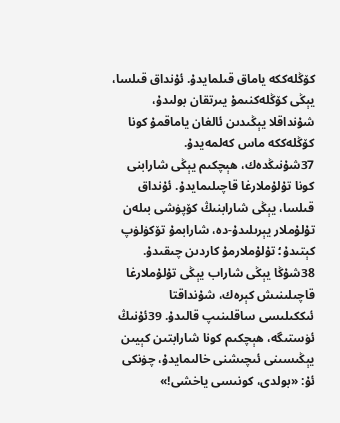كۆڭلەككە ياماق قىلمايدۇ. ئۇنداق قىلسا، يېڭى كۆڭلەكنىمۇ يىرتقان بولىدۇ، شۇنداقلا يېڭىدىن ئالغان ياماقمۇ كونا كۆڭلەككە ماس كەلمەيدۇ. 37شۇنىڭدەك، ھېچكىم يېڭى شارابنى كونا تۇلۇملارغا قاچىلىمايدۇ. ئۇنداق قىلسا، يېڭى شارابنىڭ كۆپۈشى بىلەن تۇلۇملار يېرىلىدۇ-دە، شارابمۇ تۆكۈلۈپ كېتىدۇ؛ تۇلۇملارمۇ كاردىن چىقىدۇ. 38شۇڭا يېڭى شاراب يېڭى تۇلۇملارغا قاچىلىنىش كېرەك، شۇنداقتا ئىككىلىسى ساقلىنىپ قالىدۇ. 39ئۇنىڭ ئۈستىگە، ھېچكىم كونا شارابتىن كېيىن يېڭىسىنى ئىچىشنى خالىمايدۇ، چۈنكى ئۇ: «بولدى، كونىسى ياخشى!»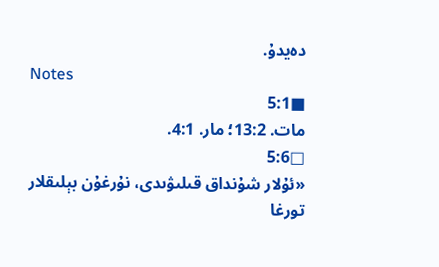دەيدۇ.
Notes
■5:1
مات. 13:2؛ مار. 4:1.
□5:6
«ئۇلار شۇنداق قىلىۋىدى، نۇرغۇن بېلىقلار تورغا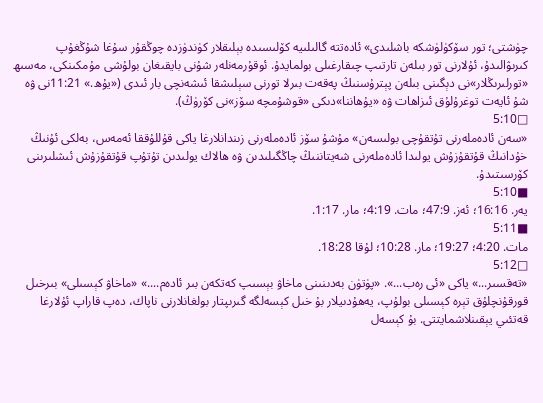چۈشتى؛ تور سۆكۈلۈشكە باشلىدى» ئادەتتە گالىلىيە كۆلىسىدە بېلىقلار كۈندۈزدە چوڭقۇر سۇغا شۇڭغۇپ كىرىۋالىدۇ، ئۇلارنى تور بىلەن تارتىپ چىقارغىلى بولمايدۇ. ئوقۇرمەنلەر شۇنى بايقىغان بولۇشى مۇمكىنكى، مەسىھ «تورلىرىڭلار»نى دېگىنى بىلەن پېترۇسنىڭ پەقەت بىرلا تورنى سېلىشقا ئىشەنچى بار ئىدى («يۇھ.» 11:21نى ۋە شۇ ئايەت توغرۇلۇق ئىزاھات ۋە «يۇھاننا»دىكى «قوشۇمچە سۆز»نى كۆرۈڭ).
□5:10
«سەن ئادەملەرنى تۇتقۇچى بولىسەن» مۇشۇ سۆز ئادەملەرنى زىندانلارغا ياكى قۇللۇققا ئەمەس، بەلكى ئۇنىڭ خۇدانىڭ قۇتقۇزۇش يولىدا ئادەملەرنى شەيتاننىڭ چاڭگىلىدىن ۋە ھالاك يولىدىن تۇتۇپ قۇتقۇزۇش ئىشلىرىنى كۆرسىتىدۇ.
■5:10
يەر. 16:16؛ ئەز. 47:9؛ مات. 4:19؛ مار. 1:17.
■5:11
مات. 4:20؛ 19:27؛ مار. 10:28؛ لۇقا 18:28.
□5:12
«تەقسىر...» ياكى «ئى رەب...». «پۈتۈن بەدىنىنى ماخاۋ بېسىپ كەتكەن بىر ئادەم....» «ماخاۋ كېسىلى» بىرخىل قورقۇنچلۇق تېرە كېسىلى بولۇپ، يەھۇدىيلار بۇ خىل كېسەلگە گىرىپتار بولغانلارنى ناپاك، دەپ قاراپ ئۇلارغا قەتئىي يېقىنلاشمايتتى. بۇ كېسەل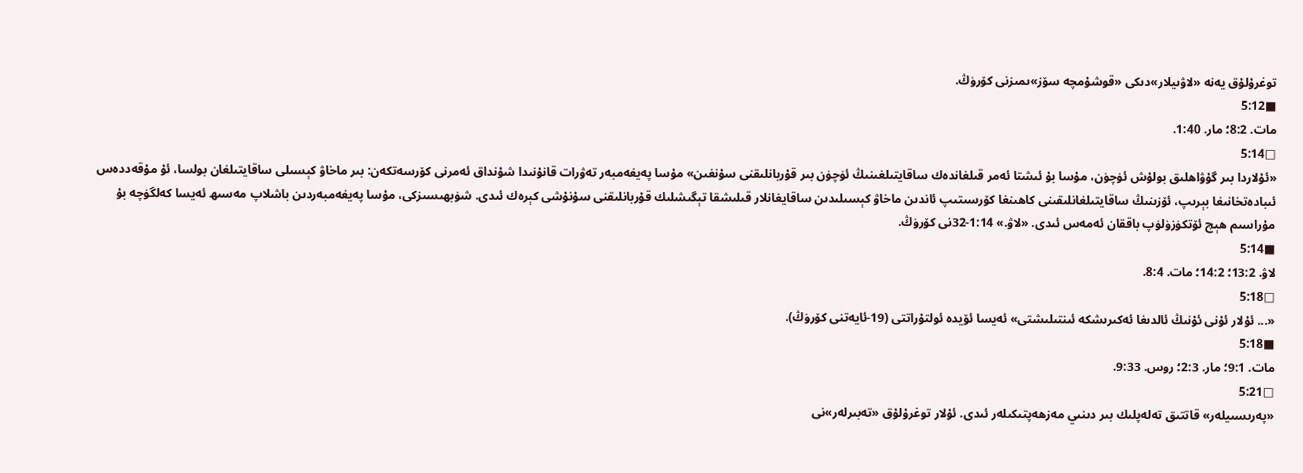توغرۇلۇق يەنە «لاۋىيلار»دىكى «قوشۇمچە سۆز»ىمىزنى كۆرۈڭ.
■5:12
مات. 8:2؛ مار. 1:40.
□5:14
«ئۇلاردا بىر گۇۋاھلىق بولۇش ئۈچۈن، مۇسا بۇ ئىشتا ئەمر قىلغاندەك ساقايتىلغىنىڭ ئۈچۈن بىر قۇربانلىقنى سۇنغىن» مۇسا پەيغەمبەر تەۋرات قانۇنىدا شۇنداق ئەمرنى كۆرسەتكەن: بىر ماخاۋ كېسىلى ساقايتىلغان بولسا، ئۇ مۇقەددەس ئىبادەتخانىغا بېرىپ، ئۆزىنىڭ ساقايتىلغانلىقىنى كاھىنغا كۆرسىتىپ ئاندىن ماخاۋ كېسىلىدىن ساقايغانلار قىلىشقا تېگىشلىك قۇربانلىقنى سۇنۇشى كېرەك ئىدى. شۈبھىسىزكى، مۇسا پەيغەمبەردىن باشلاپ مەسىھ ئەيسا كەلگۈچە بۇ مۇراسىم ھېچ ئۆتكۈزۈلۈپ باققان ئەمەس ئىدى. «لاۋ.» 1:14-32نى كۆرۈڭ.
■5:14
لاۋ. 13:2؛ 14:2؛ مات. 8:4.
□5:18
«... ئۇلار ئۇنى ئۇنىڭ ئالدىغا ئەكىرىشكە ئىنتىلىشتى» ئەيسا ئۆيدە ئولتۇراتتى (19-ئايەتنى كۆرۈڭ).
■5:18
مات. 9:1؛ مار. 2:3؛ روس. 9:33.
□5:21
«پەرىسىيلەر» قاتتىق تەلەپلىك بىر دىنىي مەزھەپتىكىلەر ئىدى. ئۇلار توغرۇلۇق «تەبىرلەر»نى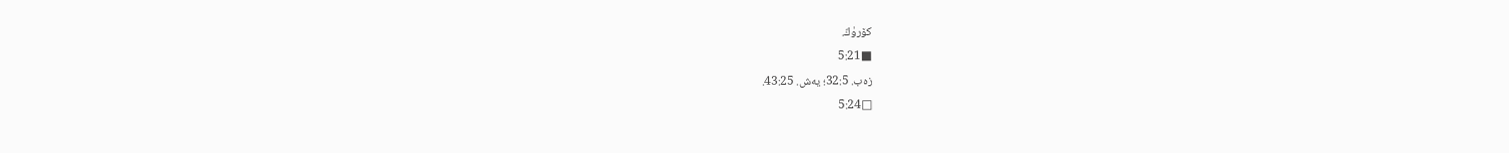كۆرۈڭ.
■5:21
زەب. 32:5؛ يەش. 43:25.
□5:24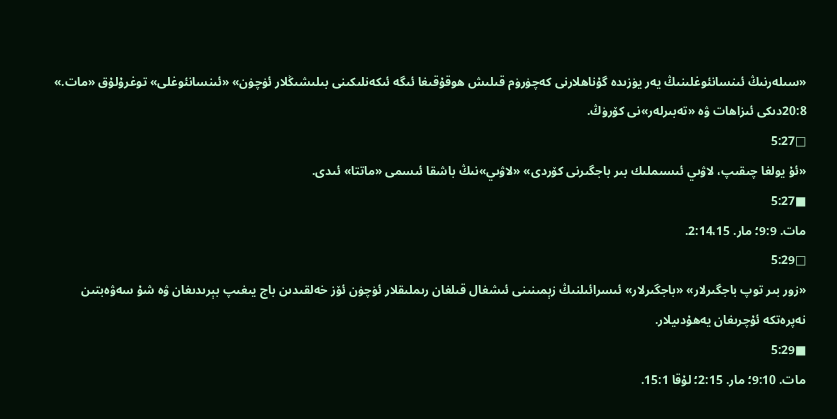«سىلەرنىڭ ئىنسانئوغلىنىڭ يەر يۈزىدە گۇناھلارنى كەچۈرۈم قىلىش ھوقۇقىغا ئىگە ئىكەنلىكىنى بىلىشىڭلار ئۈچۈن» «ئىنسانئوغلى» توغرۇلۇق «مات.» 20:8دىكى ئىزاھات ۋە «تەبىرلەر»نى كۆرۈڭ.
□5:27
«ئۇ يولغا چىقىپ، لاۋىي ئىسىملىك بىر باجگىرنى كۆردى» «لاۋىي»نىڭ باشقا ئىسمى «ماتتا» ئىدى.
■5:27
مات. 9:9؛ مار. 2:14،15.
□5:29
«زور بىر توپ باجگىرلار» «باجگىرلار» ئىسرائىلنىڭ زېمىنىنى ئىشغال قىلغان رىملىقلار ئۈچۈن ئۆز خەلقىدىن باج يىغىپ بېرىدىغان ۋە شۇ سەۋەبتىن نەپرەتكە ئۇچرىغان يەھۇدىيلار.
■5:29
مات. 9:10؛ مار. 2:15؛ لۇقا 15:1.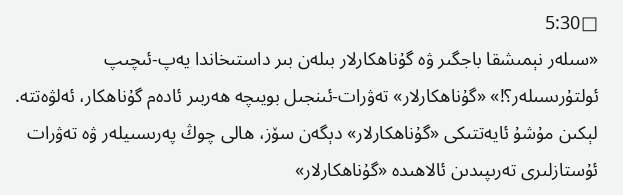□5:30
«سىلەر نېمىشقا باجگىر ۋە گۇناھكارلار بىلەن بىر داستىخاندا يەپ-ئىچىپ ئولتۇرىسىلەر؟!» «گۇناھكارلار» تەۋرات-ئىنجىل بويىچە ھەربىر ئادەم گۇناھكار، ئەلۋەتتە. لېكىن مۇشۇ ئايەتتىكى «گۇناھكارلار» دېگەن سۆز، ھالى چوڭ پەرىسىيلەر ۋە تەۋرات ئۇستازلىرى تەرىپىدىن ئالاھىدە «گۇناھكارلار»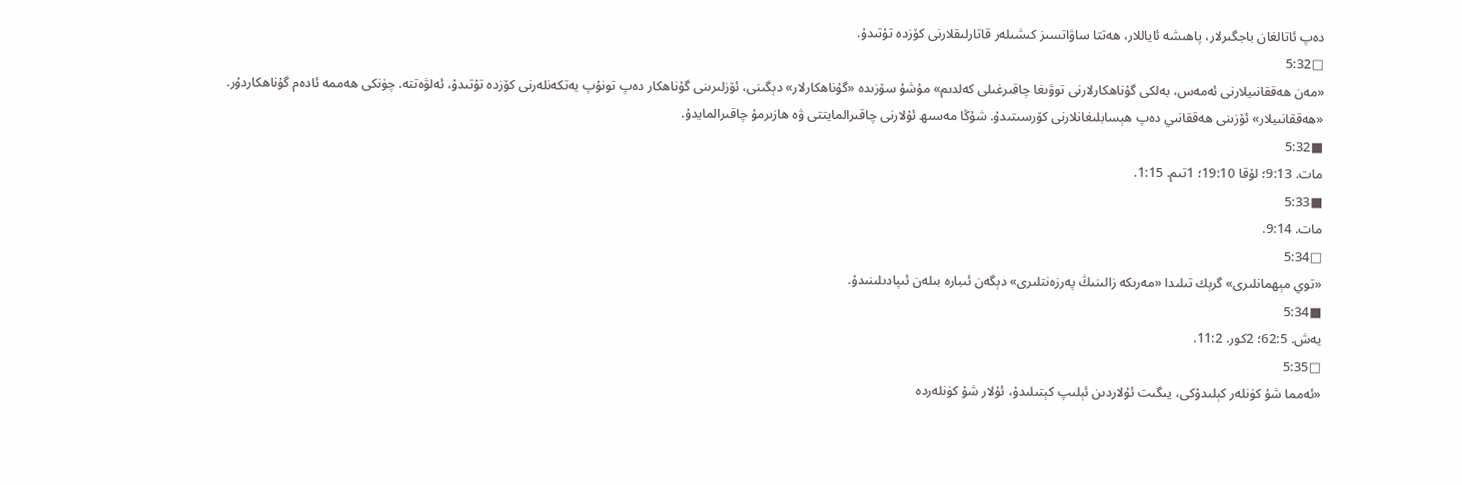دەپ ئاتالغان باجگىرلار، پاھىشە ئاياللار، ھەتتا ساۋاتسىز كىشىلەر قاتارلىقلارنى كۆزدە تۇتىدۇ.
□5:32
«مەن ھەققانىيلارنى ئەمەس، بەلكى گۇناھكارلارنى توۋىغا چاقىرغىلى كەلدىم» مۇشۇ سۆزىدە «گۇناھكارلار» دېگىنى، ئۆزلىرىنى گۇناھكار دەپ تونۇپ يەتكەنلەرنى كۆزدە تۇتىدۇ، ئەلۋەتتە. چۈنكى ھەممە ئادەم گۇناھكاردۇر. «ھەققانىيلار» ئۆزىنى ھەققانىي دەپ ھېسابلىغانلارنى كۆرسىتىدۇ. شۇڭا مەسىھ ئۇلارنى چاقىرالمايتتى ۋە ھازىرمۇ چاقىرالمايدۇ.
■5:32
مات. 9:13؛ لۇقا 19:10؛ 1تىم. 1:15.
■5:33
مات. 9:14.
□5:34
«توي مېھمانلىرى» گرېك تىلىدا «مەرىكە زالىنىڭ پەرزەنتلىرى» دېگەن ئىبارە بىلەن ئىپادىلىنىدۇ.
■5:34
يەش. 62:5؛ 2كور. 11:2.
□5:35
«ئەمما شۇ كۈنلەر كېلىدۇكى، يىگىت ئۇلاردىن ئېلىپ كېتىلىدۇ، ئۇلار شۇ كۈنلەردە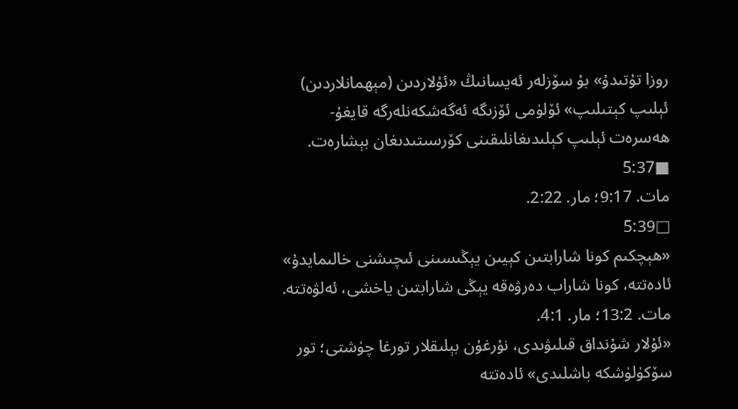روزا تۇتىدۇ» بۇ سۆزلەر ئەيسانىڭ «ئۇلاردىن (مېھمانلاردىن) ئېلىپ كېتىلىپ» ئۆلۈمى ئۆزىگە ئەگەشكەنلەرگە قايغۇ-ھەسرەت ئېلىپ كېلىدىغانلىقىنى كۆرسىتىدىغان بېشارەت.
■5:37
مات. 9:17؛ مار. 2:22.
□5:39
«ھېچكىم كونا شارابتىن كېيىن يېڭىسىنى ئىچىشنى خالىمايدۇ» ئادەتتە، كونا شاراب دەرۋەقە يېڭى شارابتىن ياخشى، ئەلۋەتتە.
مات. 13:2؛ مار. 4:1.
«ئۇلار شۇنداق قىلىۋىدى، نۇرغۇن بېلىقلار تورغا چۈشتى؛ تور سۆكۈلۈشكە باشلىدى» ئادەتتە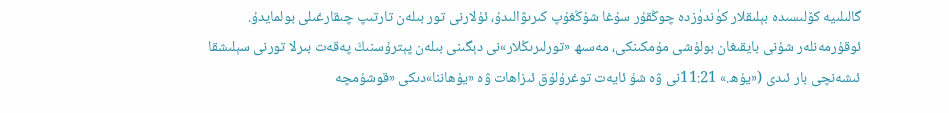گالىلىيە كۆلىسىدە بېلىقلار كۈندۈزدە چوڭقۇر سۇغا شۇڭغۇپ كىرىۋالىدۇ، ئۇلارنى تور بىلەن تارتىپ چىقارغىلى بولمايدۇ. ئوقۇرمەنلەر شۇنى بايقىغان بولۇشى مۇمكىنكى، مەسىھ «تورلىرىڭلار»نى دېگىنى بىلەن پېترۇسنىڭ پەقەت بىرلا تورنى سېلىشقا ئىشەنچى بار ئىدى («يۇھ.» 11:21نى ۋە شۇ ئايەت توغرۇلۇق ئىزاھات ۋە «يۇھاننا»دىكى «قوشۇمچە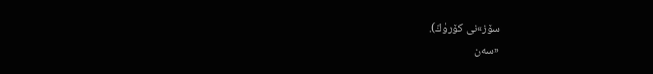سۆز»نى كۆرۈڭ).
«سەن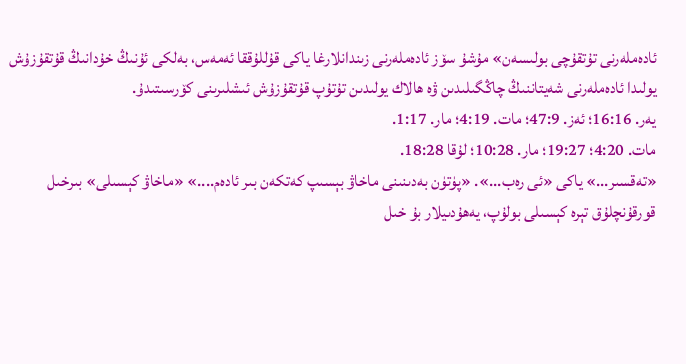ئادەملەرنى تۇتقۇچى بولىسەن» مۇشۇ سۆز ئادەملەرنى زىندانلارغا ياكى قۇللۇققا ئەمەس، بەلكى ئۇنىڭ خۇدانىڭ قۇتقۇزۇش يولىدا ئادەملەرنى شەيتاننىڭ چاڭگىلىدىن ۋە ھالاك يولىدىن تۇتۇپ قۇتقۇزۇش ئىشلىرىنى كۆرسىتىدۇ.
يەر. 16:16؛ ئەز. 47:9؛ مات. 4:19؛ مار. 1:17.
مات. 4:20؛ 19:27؛ مار. 10:28؛ لۇقا 18:28.
«تەقسىر...» ياكى «ئى رەب...». «پۈتۈن بەدىنىنى ماخاۋ بېسىپ كەتكەن بىر ئادەم....» «ماخاۋ كېسىلى» بىرخىل قورقۇنچلۇق تېرە كېسىلى بولۇپ، يەھۇدىيلار بۇ خىل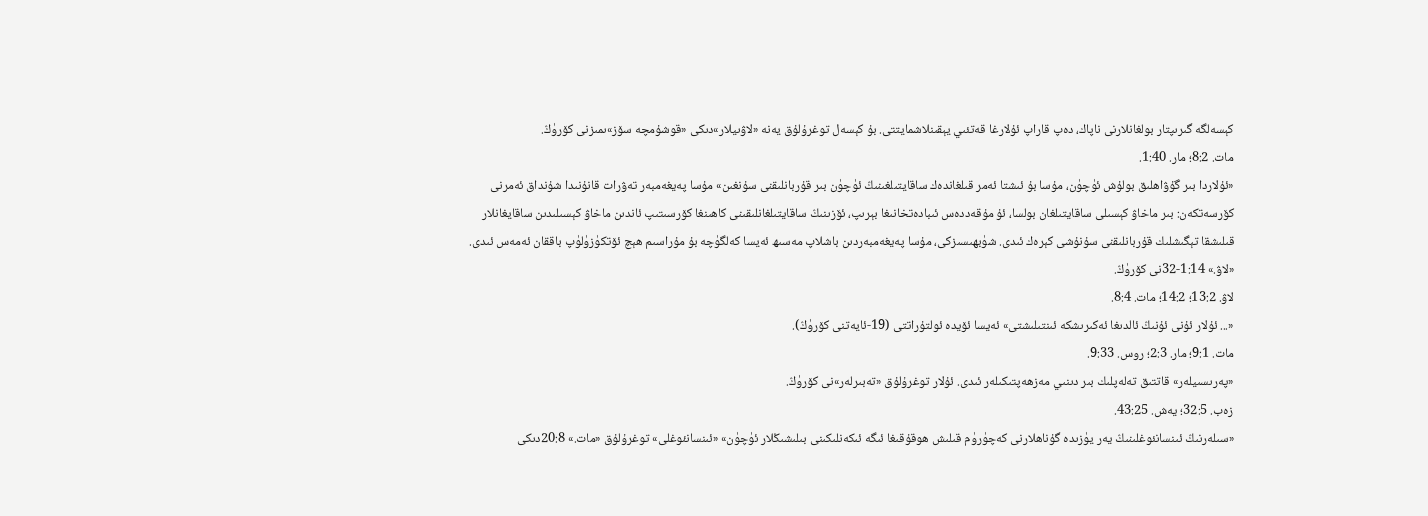كېسەلگە گىرىپتار بولغانلارنى ناپاك، دەپ قاراپ ئۇلارغا قەتئىي يېقىنلاشمايتتى. بۇ كېسەل توغرۇلۇق يەنە «لاۋىيلار»دىكى «قوشۇمچە سۆز»ىمىزنى كۆرۈڭ.
مات. 8:2؛ مار. 1:40.
«ئۇلاردا بىر گۇۋاھلىق بولۇش ئۈچۈن، مۇسا بۇ ئىشتا ئەمر قىلغاندەك ساقايتىلغىنىڭ ئۈچۈن بىر قۇربانلىقنى سۇنغىن» مۇسا پەيغەمبەر تەۋرات قانۇنىدا شۇنداق ئەمرنى كۆرسەتكەن: بىر ماخاۋ كېسىلى ساقايتىلغان بولسا، ئۇ مۇقەددەس ئىبادەتخانىغا بېرىپ، ئۆزىنىڭ ساقايتىلغانلىقىنى كاھىنغا كۆرسىتىپ ئاندىن ماخاۋ كېسىلىدىن ساقايغانلار قىلىشقا تېگىشلىك قۇربانلىقنى سۇنۇشى كېرەك ئىدى. شۈبھىسىزكى، مۇسا پەيغەمبەردىن باشلاپ مەسىھ ئەيسا كەلگۈچە بۇ مۇراسىم ھېچ ئۆتكۈزۈلۈپ باققان ئەمەس ئىدى. «لاۋ.» 1:14-32نى كۆرۈڭ.
لاۋ. 13:2؛ 14:2؛ مات. 8:4.
«... ئۇلار ئۇنى ئۇنىڭ ئالدىغا ئەكىرىشكە ئىنتىلىشتى» ئەيسا ئۆيدە ئولتۇراتتى (19-ئايەتنى كۆرۈڭ).
مات. 9:1؛ مار. 2:3؛ روس. 9:33.
«پەرىسىيلەر» قاتتىق تەلەپلىك بىر دىنىي مەزھەپتىكىلەر ئىدى. ئۇلار توغرۇلۇق «تەبىرلەر»نى كۆرۈڭ.
زەب. 32:5؛ يەش. 43:25.
«سىلەرنىڭ ئىنسانئوغلىنىڭ يەر يۈزىدە گۇناھلارنى كەچۈرۈم قىلىش ھوقۇقىغا ئىگە ئىكەنلىكىنى بىلىشىڭلار ئۈچۈن» «ئىنسانئوغلى» توغرۇلۇق «مات.» 20:8دىكى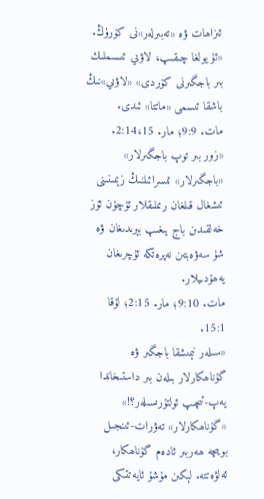ئىزاھات ۋە «تەبىرلەر»نى كۆرۈڭ.
«ئۇ يولغا چىقىپ، لاۋىي ئىسىملىك بىر باجگىرنى كۆردى» «لاۋىي»نىڭ باشقا ئىسمى «ماتتا» ئىدى.
مات. 9:9؛ مار. 2:14،15.
«زور بىر توپ باجگىرلار» «باجگىرلار» ئىسرائىلنىڭ زېمىنىنى ئىشغال قىلغان رىملىقلار ئۈچۈن ئۆز خەلقىدىن باج يىغىپ بېرىدىغان ۋە شۇ سەۋەبتىن نەپرەتكە ئۇچرىغان يەھۇدىيلار.
مات. 9:10؛ مار. 2:15؛ لۇقا 15:1.
«سىلەر نېمىشقا باجگىر ۋە گۇناھكارلار بىلەن بىر داستىخاندا يەپ-ئىچىپ ئولتۇرىسىلەر؟!» «گۇناھكارلار» تەۋرات-ئىنجىل بويىچە ھەربىر ئادەم گۇناھكار، ئەلۋەتتە. لېكىن مۇشۇ ئايەتتىكى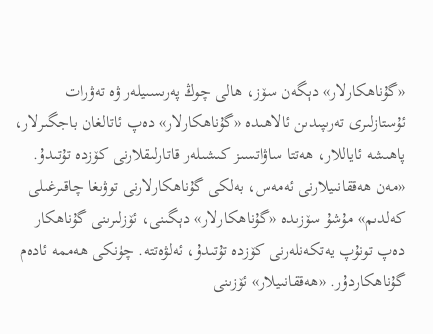«گۇناھكارلار» دېگەن سۆز، ھالى چوڭ پەرىسىيلەر ۋە تەۋرات ئۇستازلىرى تەرىپىدىن ئالاھىدە «گۇناھكارلار» دەپ ئاتالغان باجگىرلار، پاھىشە ئاياللار، ھەتتا ساۋاتسىز كىشىلەر قاتارلىقلارنى كۆزدە تۇتىدۇ.
«مەن ھەققانىيلارنى ئەمەس، بەلكى گۇناھكارلارنى توۋىغا چاقىرغىلى كەلدىم» مۇشۇ سۆزىدە «گۇناھكارلار» دېگىنى، ئۆزلىرىنى گۇناھكار دەپ تونۇپ يەتكەنلەرنى كۆزدە تۇتىدۇ، ئەلۋەتتە. چۈنكى ھەممە ئادەم گۇناھكاردۇر. «ھەققانىيلار» ئۆزىنى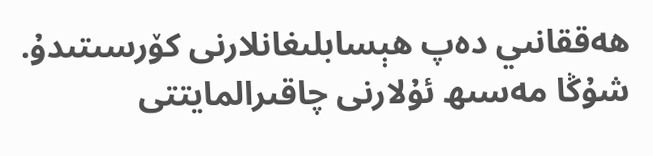ھەققانىي دەپ ھېسابلىغانلارنى كۆرسىتىدۇ. شۇڭا مەسىھ ئۇلارنى چاقىرالمايتتى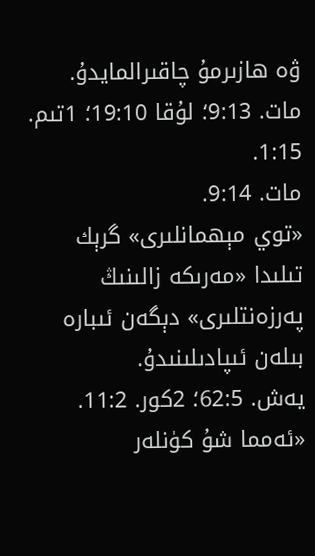ۋە ھازىرمۇ چاقىرالمايدۇ.
مات. 9:13؛ لۇقا 19:10؛ 1تىم. 1:15.
مات. 9:14.
«توي مېھمانلىرى» گرېك تىلىدا «مەرىكە زالىنىڭ پەرزەنتلىرى» دېگەن ئىبارە بىلەن ئىپادىلىنىدۇ.
يەش. 62:5؛ 2كور. 11:2.
«ئەمما شۇ كۈنلەر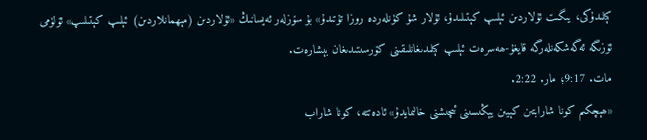كېلىدۇكى، يىگىت ئۇلاردىن ئېلىپ كېتىلىدۇ، ئۇلار شۇ كۈنلەردە روزا تۇتىدۇ» بۇ سۆزلەر ئەيسانىڭ «ئۇلاردىن (مېھمانلاردىن) ئېلىپ كېتىلىپ» ئۆلۈمى ئۆزىگە ئەگەشكەنلەرگە قايغۇ-ھەسرەت ئېلىپ كېلىدىغانلىقىنى كۆرسىتىدىغان بېشارەت.
مات. 9:17؛ مار. 2:22.
«ھېچكىم كونا شارابتىن كېيىن يېڭىسىنى ئىچىشنى خالىمايدۇ» ئادەتتە، كونا شاراب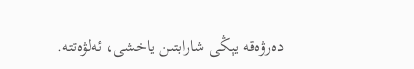دەرۋەقە يېڭى شارابتىن ياخشى، ئەلۋەتتە.